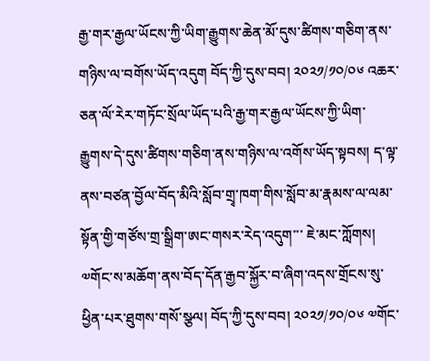རྒྱ་གར་རྒྱལ་ཡོངས་ཀྱི་ཡིག་རྒྱུགས་ཆེན་མོ་དུས་ཚིགས་གཅིག་ནས་གཉིས་ལ་བགོས་ཡོད་འདུག བོད་ཀྱི་དུས་བབ། ༢༠༢༡/༡༠/༠༦ འཆར་ཅན་ལོ་རེར་གཏོང་སྲོལ་ཡོད་པའི་རྒྱ་གར་རྒྱལ་ཡོངས་ཀྱི་ཡིག་རྒྱུགས་དེ་དུས་ཚིགས་གཅིག་ནས་གཉིས་ལ་འགོས་ཡོད་སྟབས། ད་ལྟ་ནས་བཙན་བྱོལ་བོད་མིའི་སློབ་གྲྭ་ཁག་གིས་སློབ་མ་རྣམས་ལ་ལམ་སྟོན་གྱི་གཙོས་གྲ་སྒྲིག་ཨང་གསར་རེད་འདུག་་་ ཇེ་མང་ཀློགས།
༧གོང་ས་མཆོག་ནས་བོད་དོན་རྒྱབ་སྐྱོར་བ་ཞིག་འདས་གྲོངས་སུ་ཕྱིན་པར་ཐུགས་གསོ་སྩལ། བོད་ཀྱི་དུས་བབ། ༢༠༢༡/༡༠/༠༦ ༧གོང་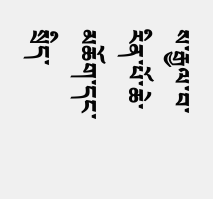ས་རྒྱལ་བ་རིན་པོ་ཆེ་མཆོག་དང་སྲིད་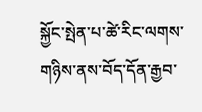སྐྱོང་སྤེན་པ་ཚེ་རིང་ལགས་གཉིས་ནས་བོད་དོན་རྒྱབ་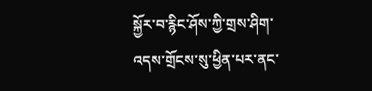སྐྱོར་བ་རྙིང་ཤོས་ཀྱི་གྲས་ཤིག་འདས་གྲོངས་སུ་ཕྱིན་པར་ནང་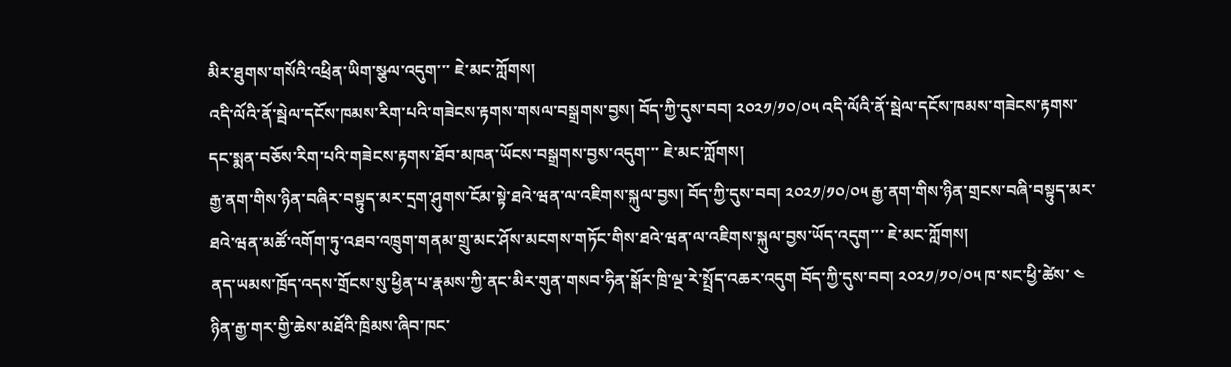མིར་ཐུགས་གསོའི་འཕྲིན་ཡིག་སྩལ་འདུག་་་ ཇེ་མང་ཀློགས།
འདི་ལོའི་ནོ་སྦེལ་དངོས་ཁམས་རིག་པའི་གཟེངས་རྟགས་གསལ་བསྒྲགས་བྱས། བོད་ཀྱི་དུས་བབ། ༢༠༢༡/༡༠/༠༥ འདི་ལོའི་ནོ་སྦེལ་དངོས་ཁམས་གཟེངས་རྟགས་དང་སྨན་བཅོས་རིག་པའི་གཟེངས་རྟགས་ཐོབ་མཁན་ཡོངས་བསྒྲགས་བྱས་འདུག་་་ ཇེ་མང་ཀློགས།
རྒྱ་ནག་གིས་ཉིན་བཞིར་བསྟུད་མར་དྲག་ཤུགས་ངོམ་སྟེ་ཐའེ་ཝན་ལ་འཇིགས་སྐུལ་བྱས། བོད་ཀྱི་དུས་བབ། ༢༠༢༡/༡༠/༠༥ རྒྱ་ནག་གིས་ཉིན་གྲངས་བཞི་བསྟུད་མར་ཐའེ་ཝན་མཚོ་འགོག་ཏུ་འཐབ་འཁྲུག་གནམ་གྲུ་མང་ཤོས་མངགས་གཏོང་གིས་ཐའེ་ཝན་ལ་འཇིགས་སྐུལ་བྱས་ཡོད་འདུག་་་ ཇེ་མང་ཀློགས།
ནད་ཡམས་ཁྲོད་འདས་གྲོངས་སུ་ཕྱིན་པ་རྣམས་ཀྱི་ནང་མིར་གུན་གསབ་ཧིན་སྒོར་ཁྲི་ལྔ་རེ་སྤྲོད་འཆར་འདུག བོད་ཀྱི་དུས་བབ། ༢༠༢༡/༡༠/༠༥ ཁ་སང་ཕྱི་ཚེས་ ༤ ཉིན་རྒྱ་གར་གྱི་ཆེས་མཐོའི་ཁྲིམས་ཞིབ་ཁང་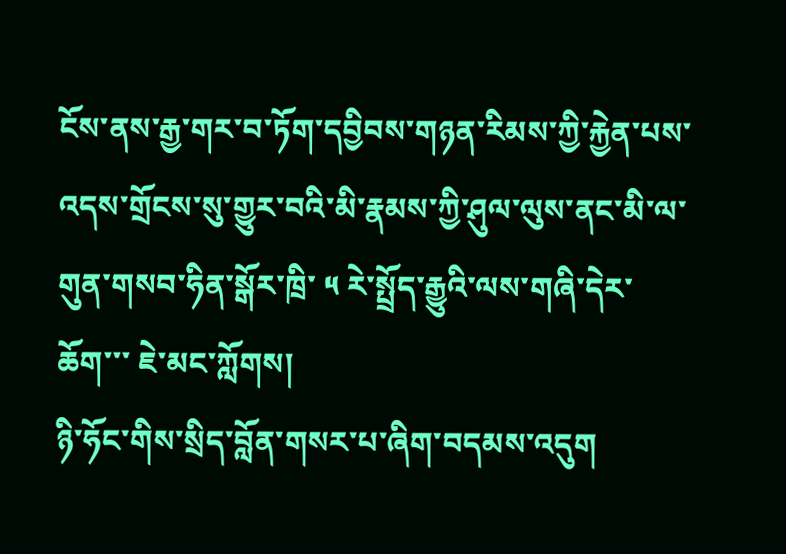ངོས་ནས་རྒྱ་གར་བ་ཏོག་དབྱིབས་གཉན་རིམས་ཀྱི་རྐྱེན་པས་འདས་གྲོངས་སུ་གྱུར་བའི་མི་རྣམས་ཀྱི་ཤུལ་ལུས་ནང་མི་ལ་གུན་གསབ་ཧིན་སྒོར་ཁྲི་ ༥ རེ་སྤྲོད་རྒྱུའི་ལས་གཞི་དེར་ཆོག་་་ ཇེ་མང་ཀློགས།
ཉི་ཧོང་གིས་སྲིད་བློན་གསར་པ་ཞིག་བདམས་འདུག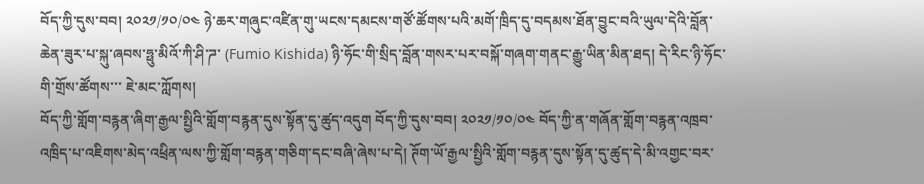བོད་ཀྱི་དུས་བབ། ༢༠༢༡/༡༠/༠༤ ཉེ་ཆར་གཞུང་འཛིན་གུ་ཡངས་དམངས་གཙོ་ཚོགས་པའི་མགོ་ཁྲིད་དུ་བདམས་ཐོན་བྱུང་བའི་ཡུལ་དེའི་བློན་ཆེན་ཟུར་པ་སྐུ་ཞབས་ཧྥུ་མིའོ་ཀི་ཤི་ཌ་ (Fumio Kishida) ཉི་ཧོང་གི་སྲིད་བློན་གསར་པར་བསྐོ་གཞག་གནང་རྒྱུ་ཡིན་མིན་ཐད། དེ་རིང་ཉི་ཧོང་གི་གྲོས་ཚོགས་་་ ཇེ་མང་ཀློགས།
བོད་ཀྱི་གློག་བརྙན་ཞིག་རྒྱལ་སྤྱིའི་གློག་བརྙན་དུས་སྟོན་དུ་ཚུད་འདུག བོད་ཀྱི་དུས་བབ། ༢༠༢༡/༡༠/༠༤ བོད་ཀྱི་ན་གཞོན་གློག་བརྙན་འཁྲབ་འཁྲིད་པ་འཇིགས་མེད་འཕྲིན་ལས་ཀྱི་གློག་བརྙན་གཅིག་དང་བཞི་ཞེས་པ་དེ། ཊོག་ཡོ་རྒྱལ་སྤྱིའི་གློག་བརྙན་དུས་སྟོན་དུ་ཚུད་དེ་མི་འགྱང་བར་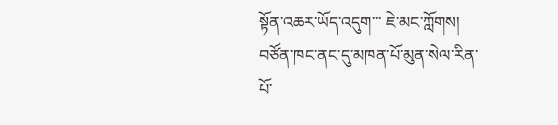སྟོན་འཆར་ཡོད་འདུག་་་ ཇེ་མང་ཀློགས།
བཙོན་ཁང་ནང་དུ་མཁན་པོ་མུན་སེལ་རིན་པོ་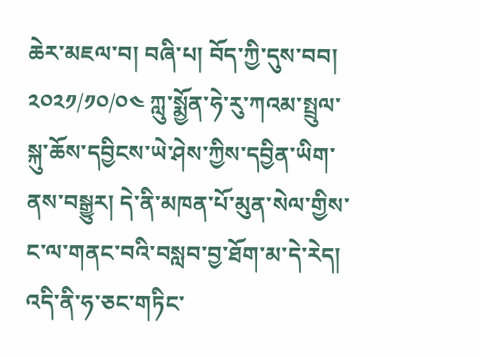ཆེར་མཇལ་བ། བཞི་པ། བོད་ཀྱི་དུས་བབ། ༢༠༢༡/༡༠/༠༤ ཀླུ་སྨྱོན་ཧེ་རུ་ཀའམ་སྤྲུལ་སྐུ་ཆོས་དབྱིངས་ཡེ་ཤེས་ཀྱིས་དབྱིན་ཡིག་ནས་བསྒྱུར། དེ་ནི་མཁན་པོ་མུན་སེལ་གྱིས་ང་ལ་གནང་བའི་བསླབ་བྱ་ཐོག་མ་དེ་རེད། འདི་ནི་ཧ་ཅང་གཏིང་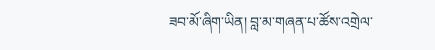ཟབ་མོ་ཞིག་ཡིན། བླ་མ་གཞན་པ་ཚོས་འགྲེལ་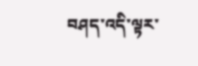བཤད་འདི་ལྟར་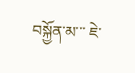བསྐྱོན་མ་་་ ཇེ་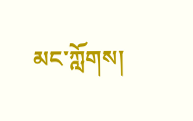མང་ཀློགས།